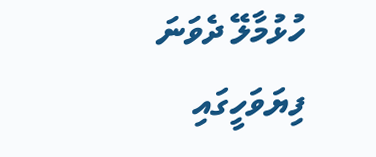ހުޅުމާލޭ ދެވަނަ ފިޔަވަހީގައި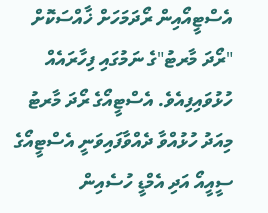އެސްޓީއޯއިން ރޯދަމަހަށް ޚާއްސަކޮށް "ރޯދަ މާރޓު"ގެ ނަމުގައި ފިހާރައެއް ހުޅުވައިފިއެވެ. އެސްޓީއޯގެ ރޯދަ މާރޓު މިއަދު ހުޅުއްވާ ދެއްވާފައިވަނީ އެސްޓީއޯގެ ސީއީއޯ އަދި އެމްޑީ ހުސެއިން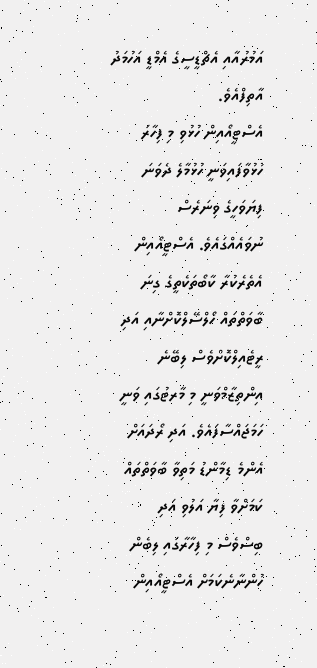އަމުރުއާއި އެޗްޑީސީގެ އެމްޑީ އަހުމަދު އާތިފްއެވެ.
އެސްޓީއޯއިން ހުޅުވި މި ފިހާރަ ހުޅުވާފައިވަނީ ހުޅުމާލެ ދެވަނަ ފިޔަވަހީގެ ވިނަރެސް ނުވައެއްގައެވެ. އެސްޓީއޯއިން އެތެރެކުރާ ކާބޯތަކެތީގެ ގިނަ ބާވަތްތައް ހޯލްސޭލްކޮށްނާއި އަދި ރީޓެއިލްކޮށްވެސް ލިބޭނެ އިންތިޒާމްވަނީ މި މާރޓުގައި ވަނީ ހަމަޖައްސާފައެވެ. އަދި ރޯދައަށް އެންމެ ޑިމާންޑު މަތިވާ ބާވަތްތައް ކަމަށްވާ ފިޔާ އަލުވި އަދި ބިސްވެސް މި ފިހާރާގައި ލިބެން ހުންނާނެކަމަށް އެސްޓީއޯއިން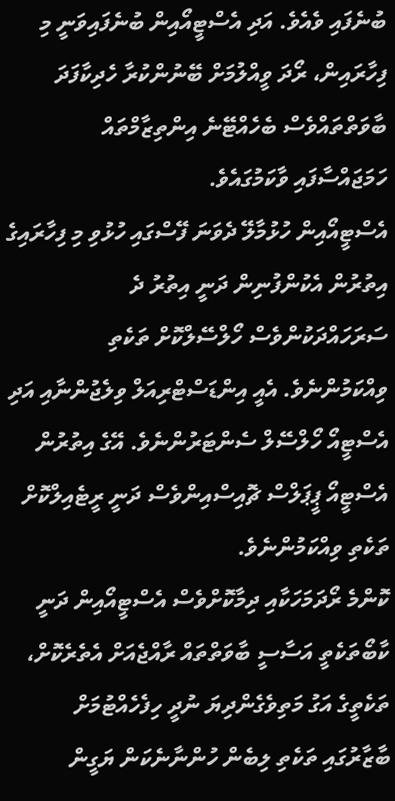ބުނެފައި ވެއެވެ. އަދި އެސްޓީއޯއިން ބުނެފައިވަނީ މި ފިހާރައިން، ރޯދަ ވީއްލުމަށް ބޭނުންކުރާ ހެދިކާފަދަ ބާވަތްތައްވެސް ބެހެއްޓޭނެ އިންތިޒާމްތައް ހަމަޖައްސާފައި ވާކަމުގައެވެ.
އެސްޓީއޯއިން ހުޅުމާލޭ ދެވަނަ ފޭސްގައި ހުޅުވި މި ފިހާރައިގެ އިތުރުން އެކުންފުނިން ދަނީ އިތުރު ދެ ސަރަހައްދަކުންވެސް ހޯލްސޭލްކޮށް ތަކެތި ވިއްކަމުންނެވެ. އެއީ އިންޑަސްޓްރިއަލް ވިލެޖުންނާއި އަދި އެސްޓީއޯ ހޯލްސޭލް ސެންޓަރުންނެވެ. އޭގެ އިތުރުން އެސްޓީއޯ ޕީޕަލްސް ޗޮއިސްއިންވެސް ދަނީ ރީޓެއިލްކޮށް ތަކެތި ވިއްކަމުންނެވެ.
ކޮންމެ ރޯދަމަހަކާއި ދިމާކޮށްވެސް އެސްޓީއޯއިން ދަނީ ކާބޯތަކެތީ އަސާސީ ބާވަތްތައް ރާއްޖެއަށް އެތެރެކޮށް، ތަކެތީގެ އަގު މަތިވެގެންދިޔަ ނުދީ ހިފެހެއްޓުމަށް ބާޒާރުގައި ތަކެތި ލިބެން ހުންނާނެކަން ޔަގީން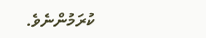ކުރަމުންނެވެ.